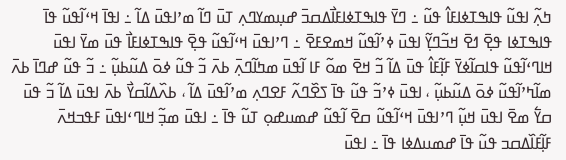ߤߍ߲߬ ߊߟߎ߬ ߟߊߒߠߦߊߓߊ߮ ߟߎ߬ ߸ ߣߌ߫ ߟߊߒߠߦߊߓߊ߯ߡߛߏ߫ ߝߎ߲ߘߌߣߍ߲ ߠߎ߫ ߣߊ߬ ߘߴߊߟߎ߫ ߡߊ߬ ߸ ߊߟߊ߫ ߞߵߊ߬ߟߎ߬ ߟߊ߫ ߟߊߒߠߦߊ ߟߐ߲߫ ߗߐ߫ ߞߏ߬ߣߌ߲߬ ߊߟߎ߫ ߦߴߊ߬ߟߎ߬ ߞߘߐߓߐ߫ ߸ ߣߴߊߟߎ߫ ߞߵߊ߬ߟߎ߬ ߟߐ߲߫ ߟߊߒߠߦߊߓߊ߯ ߟߎ߫ ߘߌ߫ ߊߟߎ߫ ߞߊߣߵߊ߬ߟߎ߬ ߟߊߛߊ߬ߦߌ߫ ߓߊ߲߬ߓߊ߮ ߟߎ߫ ߡߊ߬ ߏ߬ ߞߐ߫ ߘߋ߬ ߓߊ ߊ߬ߟߎ߫ ߘߤߊ߬ߣߍ߲߫ ߕߍ߫ ߏ߬ ߟߎ߬ ߦߋ߫ ߡߎ߬ߕߎ߲߬ ߸ ߏ߬ ߟߎ߬ ߝߣߊ߫ ߕߍ߫ ߘߊ߬ߤߴߊ߬ߟߎ߬ ߦߋ߫ ߡߎ߬ߕߎ߲߬ ، ߊߟߎ߫ ߦߴߏ߬ ߟߎ߬ ߟߊ߫ ߖߐ߰ߣߍ߬ ߓߐߣߍ߲ ߘߴߊ߬ߟߎ߫ ߡߊ߬ ، ߕߍ߰ߡߊ߬ߛߌ߯ ߕߍ߫ ߊߟߎ߫ ߡߊ߬ ߏ߬ ߟߎ߫ ߛߌ߱ ߘߐ߫ ߊߟߎ߫ ߞߎ߲߬ ߣߴߊߟߎ߫ ߞߵߊ߬ߟߎ߬ ߛߐ߫ ߊ߬ߟߎ߬ ߝߘߎߝߋ߲ ߠߎ߬ ߟߊ߫ ߸ ߊߟߎ߫ ߘߏ߲߬ ߞߊߣߵߊߟߎ߫ ߓߟߏߞߍ߫ ߓߊ߲߬ߓߊ߰ߡߛߏ ߟߎ߬ ߟߊ߫ ߝߘߎߡߦߊ ߟߊ߫ ߸ ߊߟߎ߫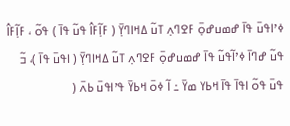ߦߴߊߟߎ߫ ߟߊ߫ ߝߘߎߝߋ߲߫ ߓߐߣߍ߲ ߠߎ߬ ߡߞߊߣߌ߲߫ ( ߓߊ߲߬ߓߊ߮ ߟߎ߬ ߟߊ߫ ) ߟߋ߬ ، ߓߊ߲߬ߓߊ߮ ߟߎ߬ ߝߣߊ߫ ߦߴߊ߬ߟߎ߬ ߟߊ߫ ߝߘߎߝߋ߲߫ ߓߐߣߍ߲ ߠߎ߬ ߡߞߊߣߌ߲߫ ( ߊߟߎ߫ ߟߊ߫ )، ߏ߬ ߟߎ߫ ߟߋ߬ ߊߟߊ߫ ߟߊ߫ ߞߕߌ ߘߌ߫ ߸ ߊ߬ ߦߋ߫ ߞߕߌ߫ ߟߴߊߟߎ߫ ߕߍ߫ (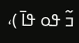ߏ߬ ߟߋ ߟߊ߫ )،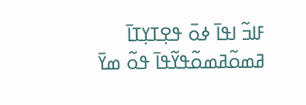ߓߊߏ߬ ߊߟߊ߫ ߦߋ߫ ߟߐ߲ߠߌ߲ߠߊ߫ ߥߘߋ߬ߥߘߋ߬ߟߌ߬ߟߊ߫ ߟߋ߬ ߘߌ߫